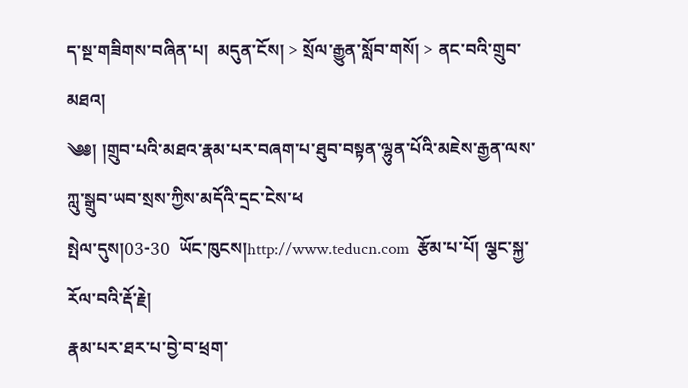ད་སྔ་གཟིགས་བཞིན་པ།  མདུན་ངོས། > སྲོལ་རྒྱུན་སློབ་གསོ། > ནང་བའི་གྲུབ་མཐའ།
༄༅། །གྲུབ་པའི་མཐའ་རྣམ་པར་བཞག་པ་ཐུབ་བསྟན་ལྷུན་པོའི་མཇེས་རྒྱན་ལས་ཀླུ་སྒྲུབ་ཡབ་སྲས་ཀྱིས་མདོའི་དྲང་ངེས་ཕ
སྤེལ་དུས།03-30  ཡོང་ཁུངས།http://www.teducn.com  རྩོམ་པ་པོ། ལྕང་སྐྱ་རོལ་བའི་རྡོ་རྗེ།
རྣམ་པར་ཐར་པ་བྱེ་བ་ཕྲག་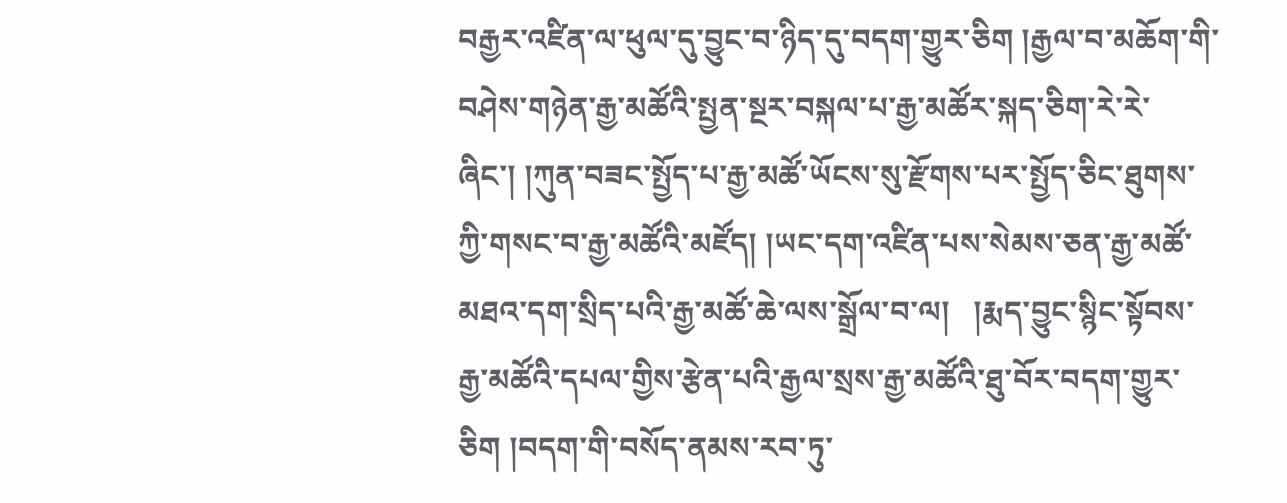བརྒྱར་འཛིན་ལ་ཕུལ་དུ་བྱུང་བ་ཉིད་དུ་བདག་གྱུར་ཅིག །རྒྱལ་བ་མཆོག་གི་བཤེས་གཉེན་རྒྱ་མཚོའི་སྤྱན་སྔར་བསྐལ་པ་རྒྱ་མཚོར་སྐད་ཅིག་རེ་རེ་ཞིང་། །ཀུན་བཟང་སྤྱོད་པ་རྒྱ་མཚོ་ཡོངས་སུ་རྫོགས་པར་སྤྱོད་ཅིང་ཐུགས་ཀྱི་གསང་བ་རྒྱ་མཚོའི་མཛོད། །ཡང་དག་འཛིན་པས་སེམས་ཅན་རྒྱ་མཚོ་མཐའ་དག་སྲིད་པའི་རྒྱ་མཚོ་ཆེ་ལས་སྒྲོལ་བ་ལ།   །རྨད་བྱུང་སྙིང་སྟོབས་རྒྱ་མཚོའི་དཔལ་གྱིས་རྩེན་པའི་རྒྱལ་སྲས་རྒྱ་མཚོའི་ཐུ་བོར་བདག་གྱུར་ཅིག །བདག་གི་བསོད་ནམས་རབ་ཏུ་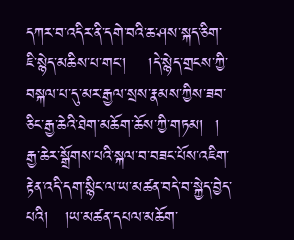དཀར་བ་འདིར་ནི་དགེ་བའི་ཆ་ཤས་སྐད་ཅིག་ཇི་སྙེད་མཆིས་པ་གང་།    །དེ་སྙེད་གྲངས་ཀྱི་བསྐལ་པ་དུ་མར་རྒྱལ་སྲས་རྣམས་ཀྱིས་ཟབ་ཅིང་རྒྱ་ཆེའི་ཐེག་མཆོག་ཆོས་ཀྱི་གཏམ།  ། རྒྱ་ཆེར་སྒྲོགས་པའི་སྐལ་བ་བཟང་པོས་འཇིག་རྟེན་འདི་དག་སྙིང་ལ་ཡ་མཚན་བདེ་བ་སྐྱེད་བྱེད་པའི།   །ཡ་མཚན་དཔལ་མཆོག་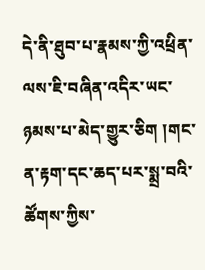དེ་ནི་ཐུབ་པ་རྣམས་ཀྱི་འཕྲིན་ལས་ཇི་བཞིན་འདིར་ཡང་ཉམས་པ་མེད་གྱུར་ཅིག །གང་ན་རྟག་དང་ཆད་པར་སྨྲ་བའི་ཚོགས་ཀྱིས་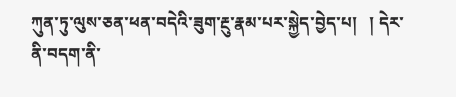ཀུན་ཏུ་ལུས་ཅན་ཕན་བདེའི་ཟུག་རྔུ་རྣམ་པར་སྐྱེད་བྱེད་པ།   ། དེར་ནི་བདག་ནི་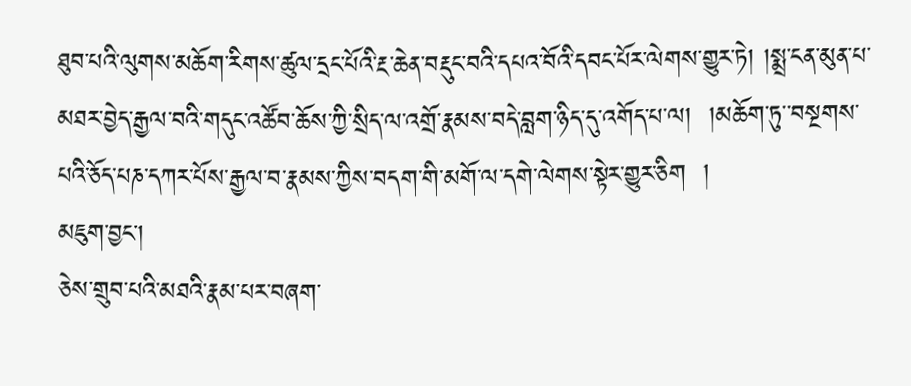ཐུབ་པའི་ལུགས་མཆོག་རིགས་ཚུལ་དྲང་པོའི་རྔ་ཆེན་བརྡུང་བའི་དཔའ་བོའི་དབང་པོར་ལེགས་གྱུར་ཏེ། །སྨྲ་ངན་མུན་པ་མཐར་བྱེད་རྒྱལ་བའི་གདུང་འཚོབ་ཆོས་ཀྱི་སྲིད་ལ་འགྲོ་རྣམས་བདེ་བླག་ཉིད་དུ་འགོད་པ་ལ།  །མཆོག་ཏུ་་བསྔགས་པའི་ཅོད་པཎ་དཀར་པོས་རྒྱལ་བ་རྣམས་ཀྱིས་བདག་གི་མགོ་ལ་དགེ་ལེགས་སྟེར་གྱུར་ཅིག  །
མཇུག་བྱང་།
ཅེས་གྲུབ་པའི་མཐའི་རྣམ་པར་བཞག་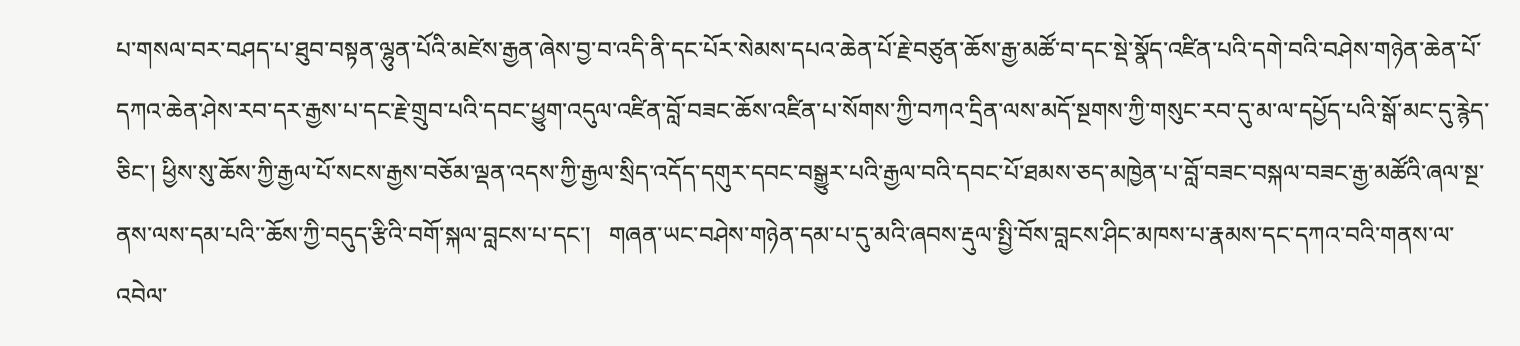པ་གསལ་བར་བཤད་པ་ཐུབ་བསྟན་ལྷུན་པོའི་མཛེས་རྒྱན་ཞེས་བྱ་བ་འདི་ནི་དང་པོར་སེམས་དཔའ་ཆེན་པོ་རྗེ་བཙུན་ཆོས་རྒྱ་མཚོ་བ་དང་སྡེ་སྣོད་འཛིན་པའི་དགེ་བའི་བཤེས་གཉེན་ཆེན་པོ་དཀའ་ཆེན་ཤེས་རབ་དར་རྒྱས་པ་དང་རྗེ་གྲུབ་པའི་དབང་ཕྱུག་འདུལ་འཛིན་བློ་བཟང་ཆོས་འཛིན་པ་སོགས་ཀྱི་བཀའ་དྲིན་ལས་མདོ་སྔགས་ཀྱི་གསུང་རབ་དུ་མ་ལ་དཔྱོད་པའི་སྒོ་མང་དུ་རྙེད་ཅིང་། ཕྱིས་སུ་ཆོས་ཀྱི་རྒྱལ་པོ་སངས་རྒྱས་བཅོམ་ལྡན་འདས་ཀྱི་རྒྱལ་སྲིད་འདོད་དགུར་དབང་བསྒྱུར་པའི་རྒྱལ་བའི་དབང་པོ་ཐམས་ཅད་མཁྱེན་པ་བློ་བཟང་བསྐལ་བཟང་རྒྱ་མཚོའི་ཞལ་སྔ་ནས་ལས་དམ་པའི་་ཆོས་ཀྱི་བདུད་རྩིའི་བགོ་སྐལ་བླངས་པ་དང་།   གཞན་ཡང་བཤེས་གཉེན་དམ་པ་དུ་མའི་ཞབས་རྡུལ་སྤྱི་བོས་བླངས་ཤིང་མཁས་པ་རྣམས་དང་དཀའ་བའི་གནས་ལ་འབེལ་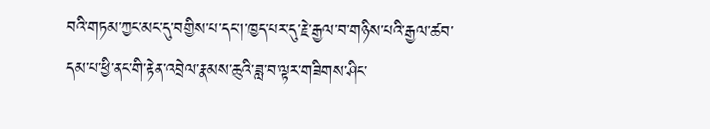བའི་གཏམ་ཀྱང་མང་དུ་བགྱིས་པ་དང་།་ཁྱད་པར་དུ་རྗེ་རྒྱལ་བ་གཉིས་པའི་རྒྱལ་ཚབ་དམ་པ་ཕྱི་ནང་གི་རྟེན་འབྲེལ་རྣམས་ཆུའི་ཟླ་བ་ལྟར་གཟིགས་ཤིང་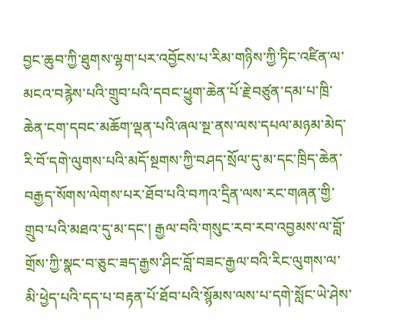བྱང་ཆུབ་ཀྱི་ཐུགས་ལྷག་པར་འབྱོངས་པ་རིམ་གཉིས་ཀྱི་ཏིང་འཛིན་ལ་མངའ་བརྙེས་པའི་གྲུབ་པའི་དབང་ཕྱུག་ཆེན་པོ་རྗེ་བཙུན་དམ་པ་ཁྲི་ཆེན་ངག་དབང་མཆོག་ལྡན་པའི་ཞལ་སྔ་ནས་ལས་དཔལ་མཉམ་མེད་རི་བོ་དགེ་ལུགས་པའི་མདོ་སྔགས་ཀྱི་བཤད་སྲོལ་དུ་མ་དང་ཁྲིད་ཆེན་བརྒྱད་སོགས་ལེགས་པར་ཐོབ་པའི་བཀའ་དྲིན་ལས་རང་གཞན་གྱི་གྲུབ་པའི་མཐའ་དུ་མ་དང་། རྒྱལ་བའི་གསུང་རབ་རབ་འབྱམས་ལ་བློ་གྲོས་ཀྱི་སྣང་བ་ཅུང་ཟད་རྒྱས་ཤིང་བློ་བཟང་རྒྱལ་བའི་རིང་ལུགས་ལ་མི་ཕྱེད་པའི་དད་པ་བརྟན་པོ་ཐོབ་པའི་སྙོམས་ལས་པ་དགེ་སློང་ཡེ་ཤེས་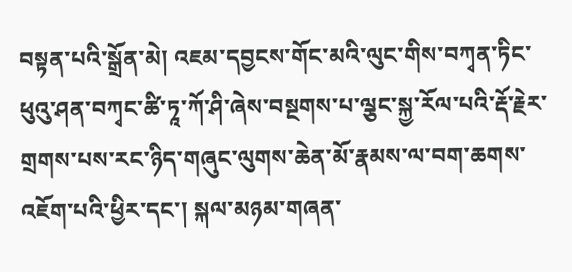བསྟན་པའི་སྒྲོན་མེ། འཇམ་དབྱངས་གོང་མའི་ལུང་གིས་བཀྭན་ཏིང་ཕུའུ་ཤན་བཀྭང་ཚི་ཏཱ་ཀོ་ཤི་ཞེས་བསྔགས་པ་ལྕང་སྐྱ་རོལ་པའི་རྡོ་རྗེར་གྲགས་པས་རང་ཉིད་གཞུང་ལུགས་ཆེན་མོ་རྣམས་ལ་བག་ཆགས་འཇོག་པའི་ཕྱིར་དང་། སྐལ་མཉམ་གཞན་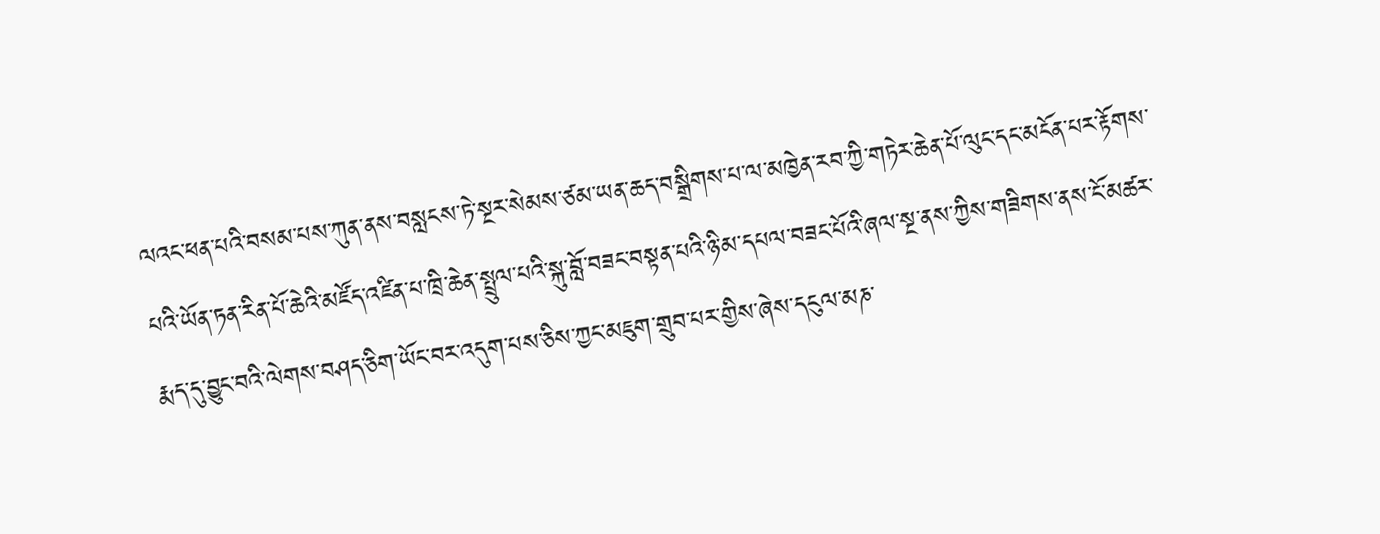ལའང་ཕན་པའི་བསམ་པས་ཀུན་ནས་བསླངས་ཏེ་སྔར་སེམས་ཙམ་ཡན་ཆད་བསྒྲིགས་པ་ལ་མཁྱེན་རབ་ཀྱི་གཏེར་ཆེན་པོ་ལུང་དང་མངོན་པར་རྟོགས་པའི་ཡོན་ཏན་རིན་པོ་ཆེའི་མཛོད་འཛིན་པ་ཁྲི་ཆེན་སྤྲུལ་པའི་སྐུ་བློ་བཟང་བསྟན་པའི་ཉི་མ་དཔལ་བཟང་པོའི་ཞལ་སྔ་ནས་ཀྱིས་གཟིགས་ནས་ངོ་མཚར་རྨད་དུ་བྱུང་བའི་ལེགས་བཤད་ཅིག་ཡོང་བར་འདུག་པས་ཅིས་ཀྱང་མཇུག་གྲུབ་པར་གྱིས་ཞེས་དངུལ་མཎ་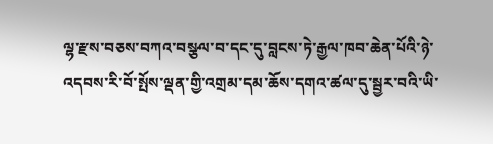ལྷ་རྫས་བཅས་བཀའ་བསྩལ་བ་དང་དུ་བླངས་ཏེ་རྒྱལ་ཁབ་ཆེན་པོའི་ཉེ་འདབས་རི་བོ་སྤོས་ལྡན་གྱི་འགྲམ་དམ་ཆོས་དགའ་ཚལ་དུ་སྦྱར་བའི་ཡི་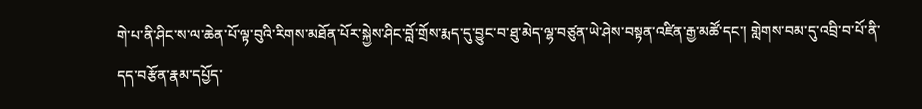གེ་པ་ནི་ཤིང་ས་ལ་ཆེན་པོ་ལྟ་བུའི་རིགས་མཐོན་པོར་སྐྱེས་ཤིང་བློ་གྲོས་རྨད་དུ་བྱུང་བ་ཐུ་མེད་ལྷ་བཙུན་ཡེ་ཤེས་བསྟན་འཛིན་རྒྱ་མཚོ་དང་། གླེགས་བམ་དུ་འབྲི་བ་པོ་ནི་དད་བརྩོན་རྣམ་དཔྱོད་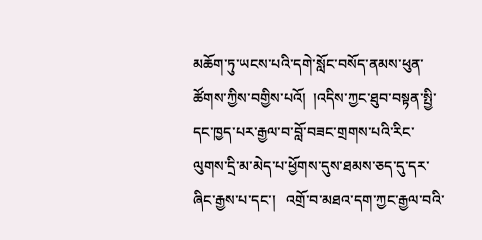མཆོག་ཏུ་ཡངས་པའི་དགེ་སློང་བསོད་ནམས་ཕུན་ཚོགས་ཀྱིས་བགྱིས་པའོ།  །འདིས་ཀྱང་ཐུབ་བསྟན་སྤྱི་དང་ཁྱད་པར་རྒྱལ་བ་བློ་བཟང་གྲགས་པའི་རིང་ལུགས་དྲི་མ་མེད་པ་ཕྱོགས་དུས་ཐམས་ཅད་དུ་དར་ཞིང་རྒྱས་པ་དང་།   འགྲོ་བ་མཐའ་དག་ཀྱང་རྒྱལ་བའི་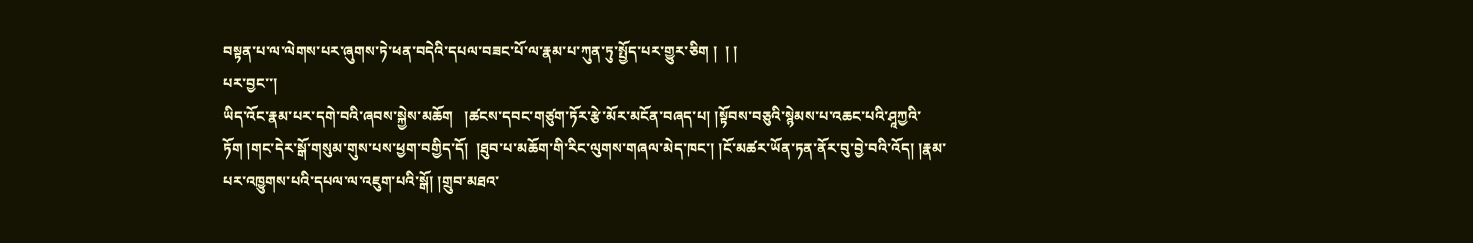བསྟན་པ་ལ་ལེགས་པར་ཞུགས་ཏེ་ཕན་བདེའི་དཔལ་བཟང་པོ་ལ་རྣམ་པ་ཀུན་ཏུ་སྤྱོད་པར་གྱུར་ཅིག །  ། །
པར་བྱང་་།
ཡིད་འོང་རྣམ་པར་དགེ་བའི་ཞབས་སྐྱེས་མཆོག   །ཚངས་དབང་གཙུག་ཏོར་རྩེ་མོར་མངོན་བཞད་པ། །སྟོབས་བཅུའི་སྙེམས་པ་འཆང་པའི་ཤཱཀྱའི་ཏོག །གང་དེར་སྒོ་གསུམ་གུས་པས་ཕྱག་བགྱིད་དོ།  །ཐུབ་པ་མཆོག་གི་རིང་ལུགས་གཞལ་མེད་ཁང་། །ངོ་མཚར་ཡོན་ཏན་ནོར་བུ་བྱེ་བའི་འོད། །རྣམ་པར་འཁྱུགས་པའི་དཔལ་ལ་འཇུག་པའི་སྒོ། །གྲུབ་མཐའ་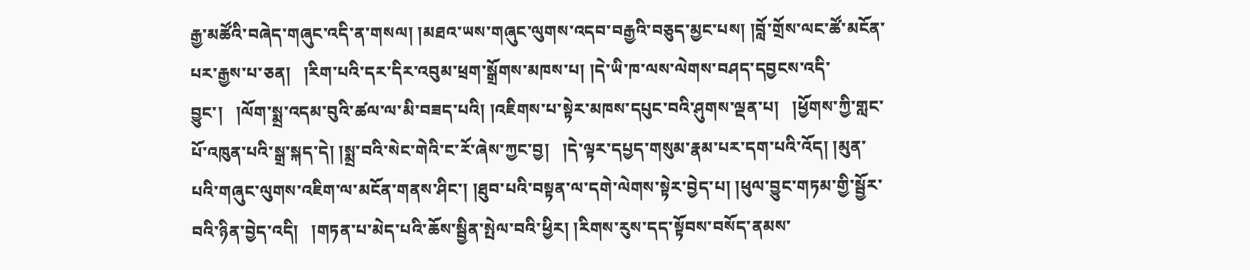རྒྱ་མཚོའི་བཞེད་གཞུང་འདི་ན་གསལ། །མཐའ་ཡས་གཞུང་ལུགས་འདབ་བརྒྱའི་བཅུད་མྱང་པས། །བློ་གྲོས་ལང་ཚོ་མངོན་པར་རྒྱས་པ་ཅན།   །རིག་པའི་དར་དིར་འབུམ་ཕྲག་སྒྲོགས་མཁས་པ། །དེ་ཡི་ཁ་ལས་ལེགས་བཤད་དབྱངས་འདི་བྱུང་།   །ལོག་སྨྲ་འདམ་བུའི་ཚལ་ལ་མི་བཟད་པའི། །འཇིགས་པ་སྟེར་མཁས་དཔུང་བའི་ཤུགས་ལྡན་པ།   །ཕྱོགས་ཀྱི་གླང་པོ་འཁུན་པའི་སྒྲ་སྐད་དེ། །སྨྲ་བའི་སེང་གེའི་ང་རོ་ཞེས་ཀྱང་བྱ།   །དེ་ལྟར་དཔྱད་གསུམ་རྣམ་པར་དག་པའི་འོད། །མུན་པའི་གཞུང་ལུགས་འཇིག་ལ་མངོན་གནས་ཤིང་། །ཐུབ་པའི་བསྟན་ལ་དགེ་ལེགས་སྟེར་བྱེད་པ། །ཕུལ་བྱུང་གཏམ་གྱི་སྦྱོར་བའི་ཉིན་བྱེད་འདི།   །གཏན་པ་མེད་པའི་ཆོས་སྦྱིན་སྤེལ་བའི་ཕྱིར། །རིགས་རུས་དད་སྟོབས་བསོད་ནམས་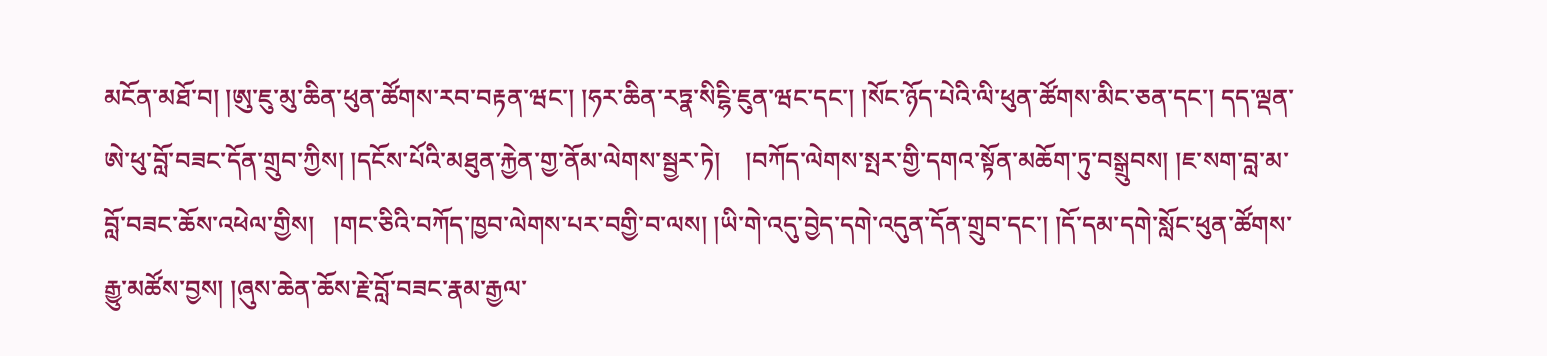མངོན་མཐོ་བ། །ཨུ་ཇུ་མུ་ཆིན་ཕུན་ཚོགས་རབ་བརྟན་ཝང་། །ཧར་ཆིན་རཏྣ་སིངྷི་ཇུན་ཝང་དང་། །སོང་ཉོད་པེའི་ལི་ཕུན་ཚོགས་མིང་ཅན་དང་། དད་ལྡན་ཨེ་ཕུ་བློ་བཟང་དོན་གྲུབ་ཀྱིས། །དངོས་པོའི་མཐུན་རྐྱེན་གྱ་ནོམ་ལེགས་སྦྱར་ཏེ།    །བཀོད་ལེགས་སྤར་གྱི་དགའ་སྟོན་མཆོག་ཏུ་བསྒྲུབས། །ཇ་སག་བླ་མ་བློ་བཟང་ཆོས་འཕེལ་གྱིས།   །གང་ཅིའི་བཀོད་ཁྱབ་ལེགས་པར་བགྱི་བ་ལས། །ཡི་གེ་འདུ་བྱེད་དགེ་འདུན་དོན་གྲུབ་དང་། །དོ་དམ་དགེ་སློང་ཕུན་ཚོགས་རྒྱུ་མཚོས་བྱས། །ཞུས་ཆེན་ཆོས་རྗེ་བློ་བཟང་རྣམ་རྒྱལ་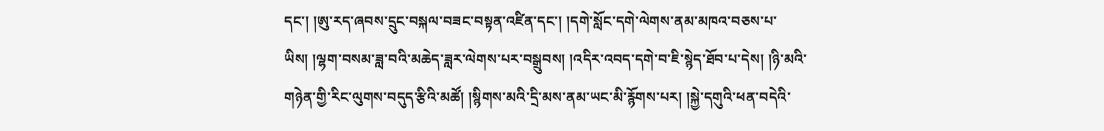དང་། །ཨུ་རད་ཞབས་དྲུང་བསྐལ་བཟང་བསྟན་འཛིན་དང་། །དགེ་སློང་དགེ་ལེགས་ནམ་མཁའ་བཅས་པ་ཡིས། །ལྷག་བསམ་ཟླ་བའི་མཆེད་ཟླར་ལེགས་པར་བསྒྲུབས། །འདིར་འབད་དགེ་བ་ཇི་སྙེད་ཐོབ་པ་དེས། །ཉི་མའི་གཉེན་གྱི་རིང་ལུགས་བདུད་རྩིའི་མཚོ། །སྙིགས་མའི་དྲི་མས་ནམ་ཡང་མི་རྙོགས་པར། །སྐྱེ་དགུའི་ཕན་བདེའི་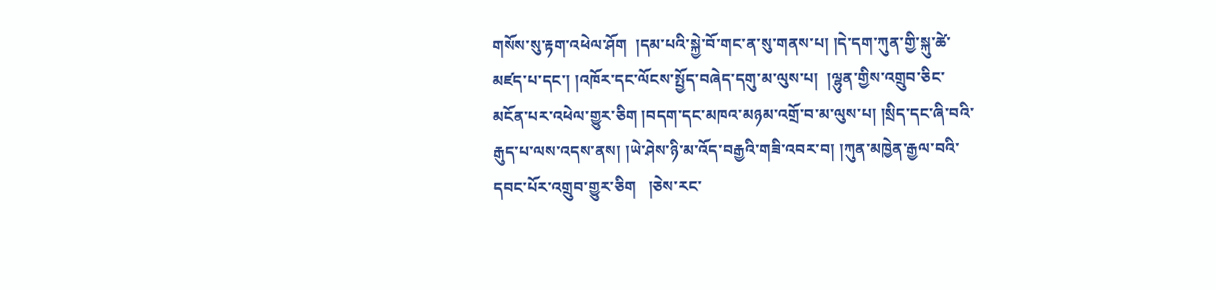གསོས་སུ་རྟག་འཕེལ་ཤོག  །དམ་པའི་སྐྱེ་བོ་གང་ན་སུ་གནས་པ། །དེ་དག་ཀུན་གྱི་སྐུ་ཚེ་མཛད་པ་དང་། །འཁོར་དང་ལོངས་སྤྱོད་བཞེད་དགུ་མ་ལུས་པ།  །ལྷུན་གྱིས་འགྲུབ་ཅིང་མངོན་པར་འཕེལ་གྱུར་ཅིག །བདག་དང་མཁའ་མཉམ་འགྲོ་བ་མ་ལུས་པ། །སྲིད་དང་ཞི་བའི་རྒུད་པ་ལས་འདས་ནས། །ཡེ་ཤེས་ཉི་མ་འོད་བརྒྱའི་གཟི་འབར་བ། །ཀུན་མཁྱེན་རྒྱལ་བའི་དབང་པོར་འགྲུབ་གྱུར་ཅིག   །ཅེས་རང་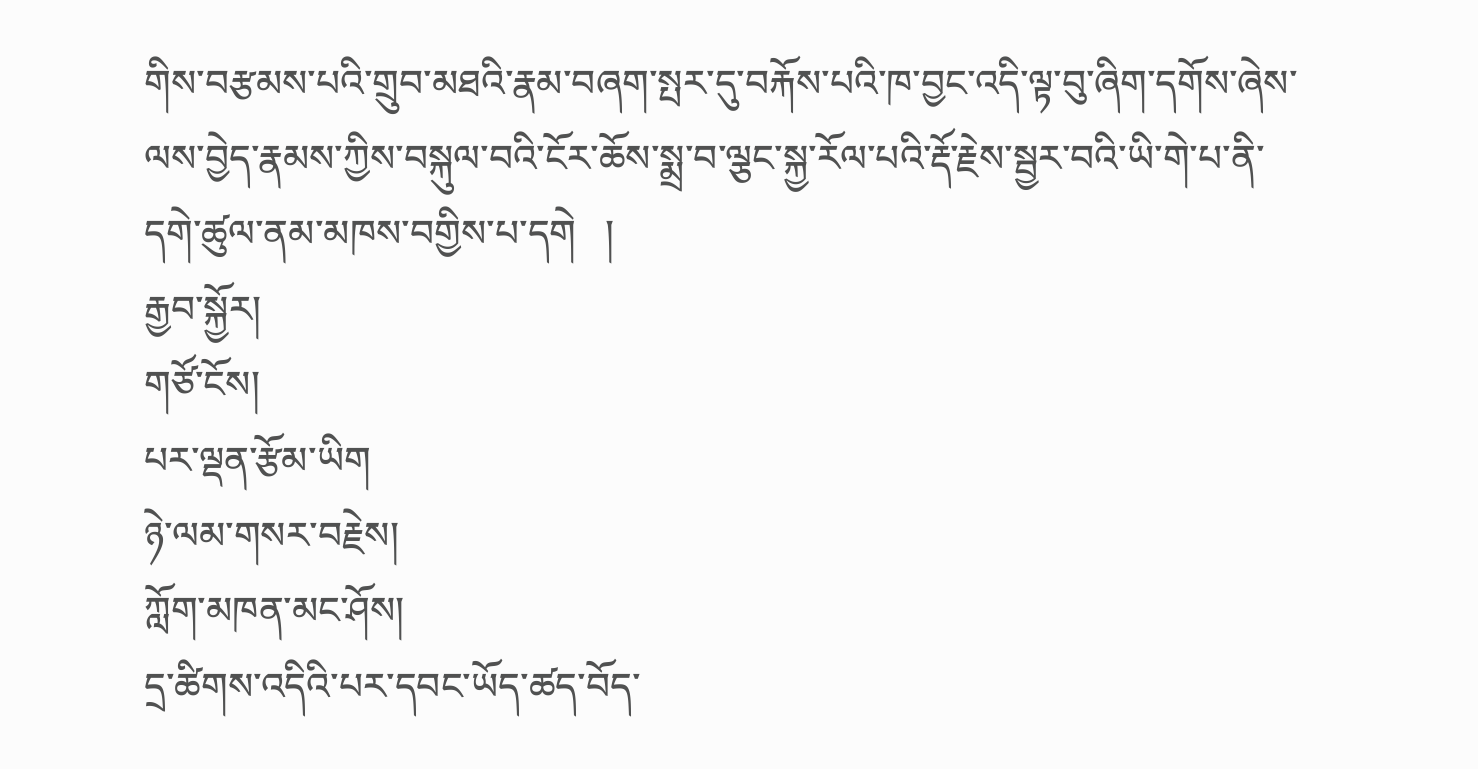གིས་བརྩམས་པའི་གྲུབ་མཐའི་རྣམ་བཞག་སྤར་དུ་བརྐོས་པའི་ཁ་བྱང་འདི་ལྟ་བུ་ཞིག་དགོས་ཞེས་ལས་བྱེད་རྣམས་ཀྱིས་བསྐུལ་བའི་ངོར་ཆོས་སྨྲ་བ་ལྕང་སྐྱ་རོལ་པའི་རྡོ་རྗེས་སྦྱར་བའི་ཡི་གེ་པ་ནི་དགེ་ཚུལ་ནམ་མཁས་བགྱིས་པ་དགེ   །
རྒྱབ་སྐྱོར།
གཙོ་ངོས།
པར་ལྡན་རྩོམ་ཡིག
ཉེ་ལམ་གསར་བརྗེས།
ཀློག་མཁན་མང་ཤོས།
དྲ་ཚིགས་འདིའི་པར་དབང་ཡོད་ཚད་བོད་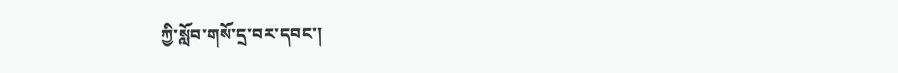ཀྱི་སློབ་གསོ་དྲ་བར་དབང་།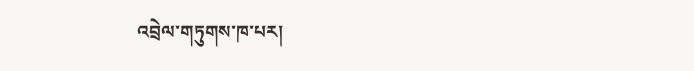འབྲེལ་གཏུགས་ཁ་པར།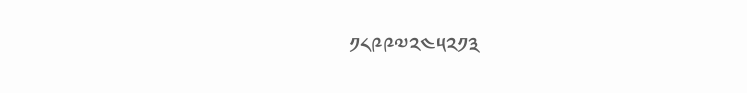༡༨༩༩༧༢༤༥༢༡༣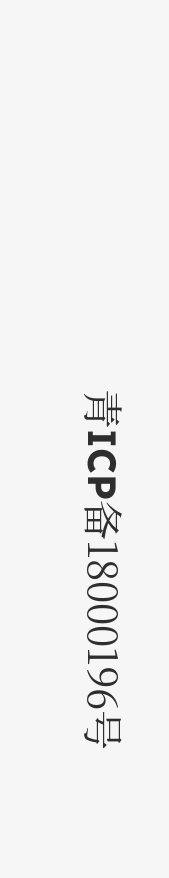青ICP备18000196号